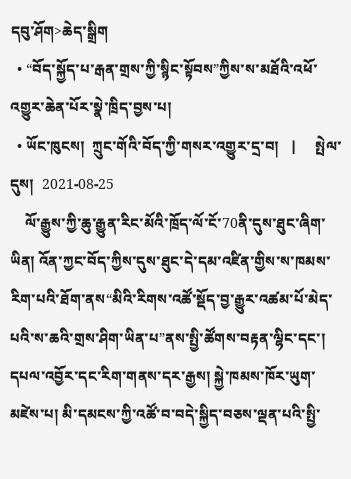དབུ་ཤོག>ཆེད་སྒྲིག
  • “བོད་སྐྱོད་པ་རྒན་གྲས་ཀྱི་སྙིང་སྟོབས”ཀྱིས་ས་མཐོའི་འཕོ་འགྱུར་ཆེན་པོར་སྣེ་ཁྲིད་བྱས་པ།
  • ཡོང་ཁུངས།  ཀྲུང་གོའི་བོད་ཀྱི་གསར་འགྱུར་དྲ་བ།   |     སྤེལ་དུས།  2021-08-25
    ལོ་རྒྱུས་ཀྱི་ཆུ་རྒྱུན་རིང་མོའི་ཁྲོད་ལོ་ངོ་70ནི་དུས་ཐུང་ཞིག་ཡིན། འོན་ཀྱང་བོད་ཀྱིས་དུས་ཐུང་དེ་དམ་འཛིན་གྱིས་ས་ཁམས་རིག་པའི་ཐོག་ནས“མིའི་རིགས་འཚོ་སྡོད་བྱ་རྒྱུར་འཚམ་པོ་མེད་པའི་ས་ཆའི་གྲས་ཤིག་ཡིན་པ”ནས་སྤྱི་ཚོགས་བརྟན་ལྷིང་དང་། དཔལ་འབྱོར་དང་རིག་གནས་དར་རྒྱས། སྐྱེ་ཁམས་ཁོར་ཡུག་མཛེས་པ། མི་དམངས་ཀྱི་འཚོ་བ་བདེ་སྐྱིད་བཅས་ལྡན་པའི་སྤྱི་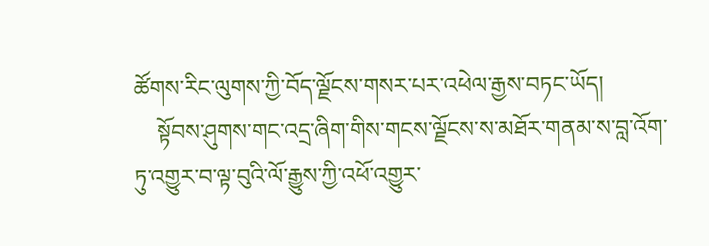ཚོགས་རིང་ལུགས་ཀྱི་བོད་ལྗོངས་གསར་པར་འཕེལ་རྒྱས་བཏང་ཡོད།
    སྟོབས་ཤུགས་གང་འདྲ་ཞིག་གིས་གངས་ལྗོངས་ས་མཐོར་གནམ་ས་བླ་འོག་ཏུ་འགྱུར་བ་ལྟ་བུའི་ལོ་རྒྱུས་ཀྱི་འཕོ་འགྱུར་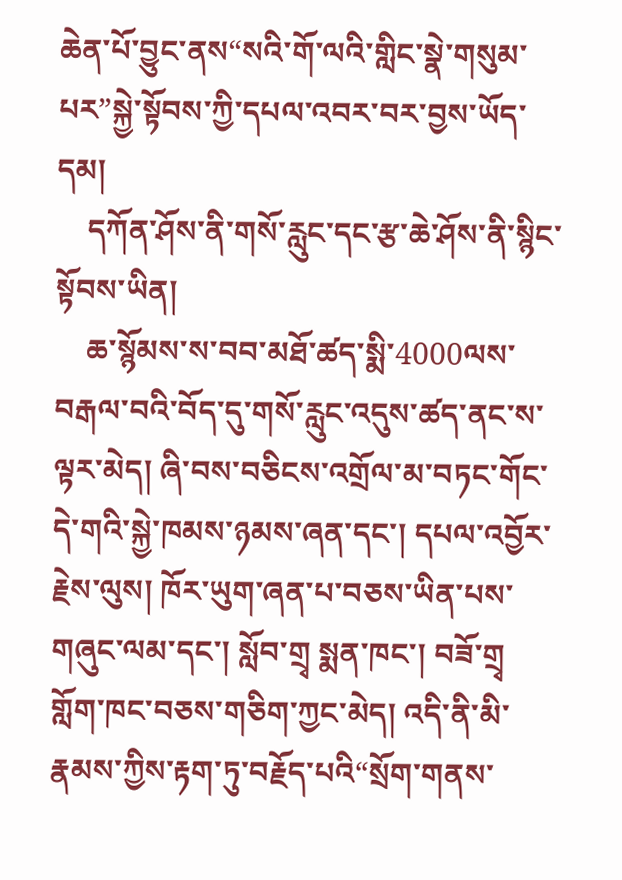ཆེན་པོ་བྱུང་ནས“སའི་གོ་ལའི་གླིང་སྣེ་གསུམ་པར”སྐྱེ་སྟོབས་ཀྱི་དཔལ་འབར་བར་བྱས་ཡོད་དམ།
    དཀོན་ཤོས་ནི་གསོ་རླུང་དང་རྩ་ཆེ་ཤོས་ནི་སྙིང་སྟོབས་ཡིན།
    ཆ་སྙོམས་ས་བབ་མཐོ་ཚད་སྨི་4000ལས་བརྒལ་བའི་བོད་དུ་གསོ་རླུང་འདུས་ཚད་ནང་ས་ལྟར་མེད། ཞི་བས་བཅིངས་འགྲོལ་མ་བཏང་གོང་དེ་གའི་སྐྱེ་ཁམས་ཉམས་ཞན་དང་། དཔལ་འབྱོར་རྗེས་ལུས། ཁོར་ཡུག་ཞན་པ་བཅས་ཡིན་པས་གཞུང་ལམ་དང་། སློབ་གྲྭ སྨན་ཁང་། བཟོ་གྲྭ གློག་ཁང་བཅས་གཅིག་ཀྱང་མེད། འདི་ནི་མི་རྣམས་ཀྱིས་རྟག་ཏུ་བརྗོད་པའི“སྲོག་གནས་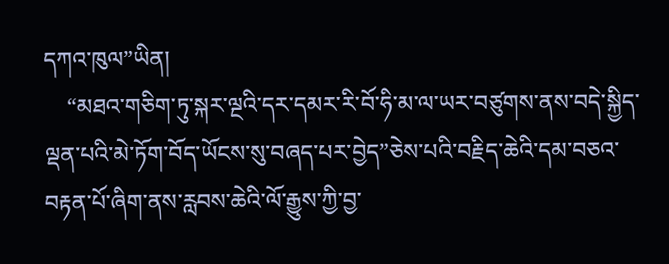དཀའ་ཁུལ”ཡིན།
    “མཐའ་གཅིག་ཏུ་སྐར་ལྔའི་དར་དམར་རི་བོ་ཧི་མ་ལ་ཡར་བཙུགས་ནས་བདེ་སྐྱིད་ལྡན་པའི་མེ་ཏོག་བོད་ཡོངས་སུ་བཞད་པར་བྱེད”ཅེས་པའི་བརྗིད་ཆེའི་དམ་བཅའ་བརྟན་པོ་ཞིག་ནས་རླབས་ཆེའི་ལོ་རྒྱུས་ཀྱི་བྱ་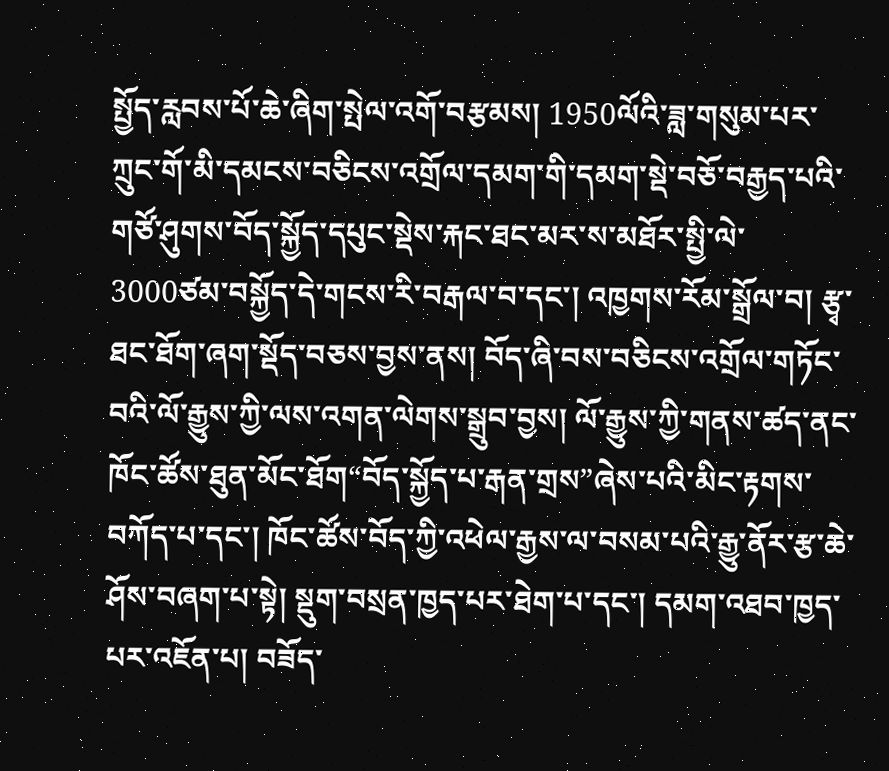སྤྱོད་རླབས་པོ་ཆེ་ཞིག་སྤེལ་འགོ་བརྩམས། 1950ལོའི་ཟླ་གསུམ་པར་ཀྲུང་གོ་མི་དམངས་བཅིངས་འགྲོལ་དམག་གི་དམག་སྡེ་བཅོ་བརྒྱད་པའི་གཙོ་ཤུགས་བོད་སྐྱོད་དཔུང་སྡེས་རྐང་ཐང་མར་ས་མཐོར་སྤྱི་ལེ་3000ཙམ་བསྐྱོད་དེ་གངས་རི་བརྒལ་བ་དང་། འཁྱགས་རོམ་སྒྲོལ་བ། རྩྭ་ཐང་ཐོག་ཞག་སྡོད་བཅས་བྱས་ནས། བོད་ཞི་བས་བཅིངས་འགྲོལ་གཏོང་བའི་ལོ་རྒྱུས་ཀྱི་ལས་འགན་ལེགས་སྒྲུབ་བྱས། ལོ་རྒྱུས་ཀྱི་གནས་ཚད་ནང་ཁོང་ཚོས་ཐུན་མོང་ཐོག“བོད་སྐྱོད་པ་རྒན་གྲས”ཞེས་པའི་མིང་རྟགས་བཀོད་པ་དང་། ཁོང་ཚོས་བོད་ཀྱི་འཕེལ་རྒྱས་ལ་བསམ་པའི་རྒྱུ་ནོར་རྩ་ཆེ་ཤོས་བཞག་པ་སྟེ། སྡུག་བསྲན་ཁྱད་པར་ཐེག་པ་དང་། དམག་འཐབ་ཁྱད་པར་འཇོན་པ། བཟོད་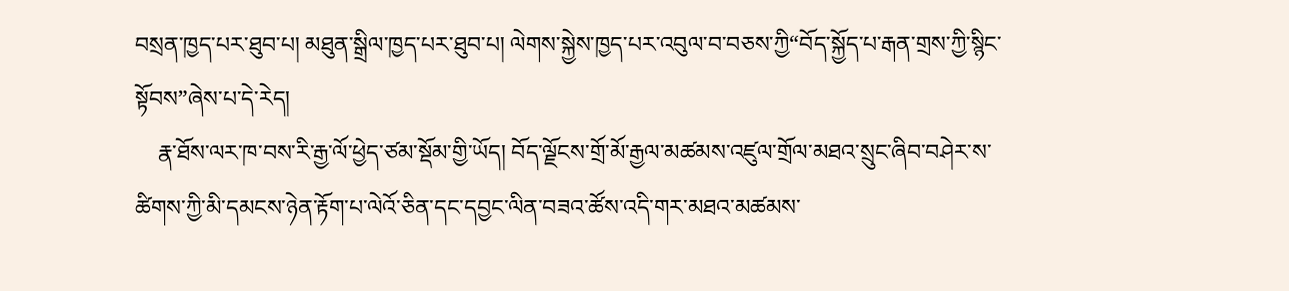བསྲན་ཁྱད་པར་ཐུབ་པ། མཐུན་སྒྲིལ་ཁྱད་པར་ཐུབ་པ། ལེགས་སྐྱེས་ཁྱད་པར་འབུལ་བ་བཅས་ཀྱི“བོད་སྐྱོད་པ་རྒན་གྲས་ཀྱི་སྙིང་སྟོབས”ཞེས་པ་དེ་རེད།
    རྣ་ཐོས་ལར་ཁ་བས་རི་རྒྱ་ལོ་ཕྱེད་ཙམ་སྡོམ་གྱི་ཡོད། བོད་ལྗོངས་གྲོ་མོ་རྒྱལ་མཚམས་འཛུལ་གྲོལ་མཐའ་སྲུང་ཞིབ་བཤེར་ས་ཚིགས་ཀྱི་མི་དམངས་ཉེན་རྟོག་པ་ལེའོ་ཅིན་དང་དབྱང་ལིན་བཟའ་ཚོས་འདི་གར་མཐའ་མཚམས་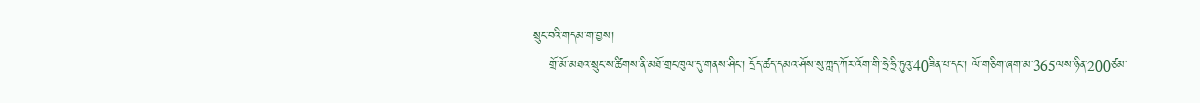སྲུང་བའི་གདམ་ག་བྱས།
    གྲོ་མོ་མཐའ་སྲུང་ས་ཚིགས་ནི་མཐོ་གྲང་ཁུལ་དུ་གནས་ཤིང་། དྲོད་ཚད་དམའ་ཤོས་སུ་ཀླད་ཀོར་འོག་གི་ཧྲེ་ཧྲི་ཏུའུ་40ཟིན་པ་དང་། ལོ་གཅིག་ཞག་མ་365ལས་ཉིན་200ཙམ་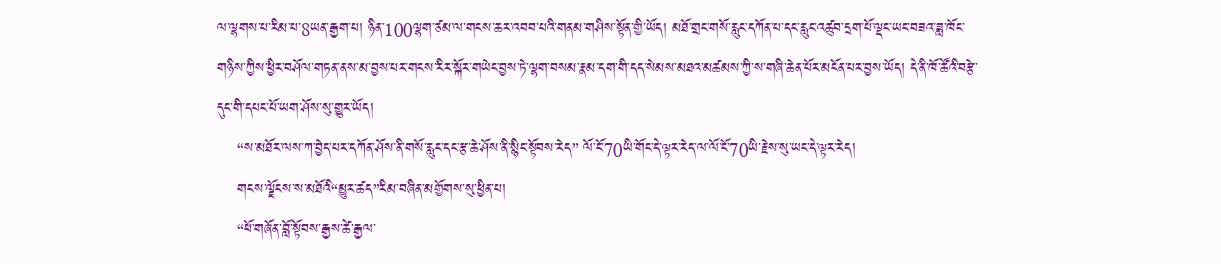ལ་ལྷགས་པ་རིམ་པ་8ཡན་རྒྱག་པ། ཉིན་100ལྷག་ཙམ་ལ་གངས་ཆར་འབབ་པའི་གནམ་གཤིས་སྟོན་གྱི་ཡོད། མཐོ་གྲང་གསོ་རླུང་དཀོན་པ་དང་རླུང་འཚུབ་དྲག་པོ་ལྡང་ཡང་བཟའ་ཟླ་ཁོང་གཉིས་ཀྱིས་ཕྱིར་བཤོལ་གཏན་ནས་མ་བྱས་པར་གངས་རིར་སྐོར་གཡེང་བྱས་ཏེ་ལྷག་བསམ་རྣམ་དག་གི་དད་སེམས་མཐའ་མཚམས་ཀྱི་ས་གཞི་ཆེན་པོར་མངོན་པར་བྱས་ཡོད། དེ་ནི་ཁོ་ཚོའི་བརྩེ་དུང་གི་དཔང་པོ་ཡག་ཤོས་སུ་གྱུར་ཡོད།
    “ས་མཐོར་ལས་ཀ་བྱེད་པར་དཀོན་ཤོས་ནི་གསོ་རླུང་དང་རྩ་ཆེ་ཤོས་ནི་སྙིང་སྟོབས་རེད” ལོ་ངོ་70ཡི་གོང་དེ་ལྟར་རེད་ལ་ལོ་ངོ་70ཡི་རྗེས་སུ་ཡང་དེ་ལྟར་རེད།
    གངས་ལྗོངས་ས་མཐོའི“མྱུར་ཚད”རིམ་བཞིན་མགྱོགས་སུ་ཕྱིན་པ།
    “ཕོ་གཞོན་བློ་སྟོབས་རྒྱས་ཚེ་རྒྱལ་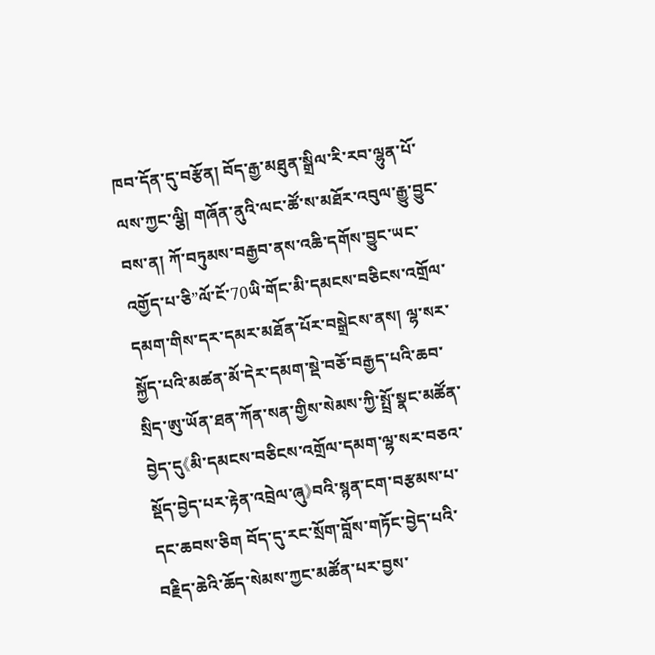ཁབ་དོན་དུ་བརྩོན། བོད་རྒྱ་མཐུན་སྒྲིལ་རི་རབ་ལྷུན་པོ་ལས་ཀྱང་ལྕི། གཞོན་ནུའི་ལང་ཚོ་ས་མཐོར་འབུལ་རྒྱུ་བྱུང་བས་ན། ཀོ་བཏུམས་བརྒྱབ་ནས་འཆི་དགོས་བྱུང་ཡང་འགྱོད་པ་ཅི”ལོ་ངོ་70ཡི་གོང་མི་དམངས་བཅིངས་འགྲོལ་དམག་གིས་དར་དམར་མཐོན་པོར་བསྒྲེངས་ནས། ལྷ་སར་སྐྱོད་པའི་མཚན་མོ་དེར་དམག་སྡེ་བཅོ་བརྒྱད་པའི་ཆབ་སྲིད་ཨུ་ཡོན་ཐན་ཀོན་སན་གྱིས་སེམས་ཀྱི་སྤྲོ་སྣང་མཚོན་བྱེད་དུ《མི་དམངས་བཅིངས་འགྲོལ་དམག་ལྷ་སར་བཅའ་སྡོད་བྱེད་པར་རྟེན་འབྲེལ་ཞུ》བའི་སྙན་ངག་བརྩམས་པ་དང་ཆབས་ཅིག བོད་དུ་རང་སྲོག་བློས་གཏོང་བྱེད་པའི་བརྗིད་ཆེའི་ཆོད་སེམས་ཀྱང་མཚོན་པར་བྱས་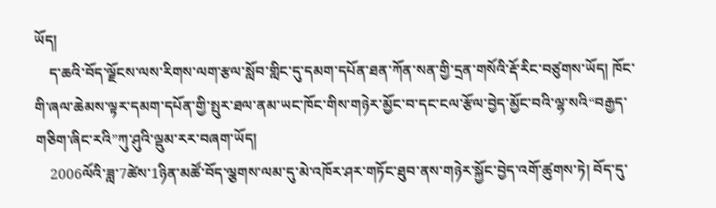ཡོད།
    ད་ཆའི་བོད་ལྗོངས་ལས་རིགས་ལག་རྩལ་སློབ་གླིང་དུ་དམག་དཔོན་ཐན་ཀོན་སན་གྱི་དྲན་གསོའི་རྡོ་རིང་བཙུགས་ཡོད། ཁོང་གི་ཞལ་ཆེམས་ལྟར་དམག་དཔོན་གྱི་སྤུར་ཐལ་ནམ་ཡང་ཁོང་གིས་གཉེར་མྱོང་བ་དང་ངལ་རྩོལ་བྱེད་མྱོང་བའི་ལྷ་སའི“བརྒྱད་གཅིག་ཞིང་རའི”ཀུ་ཤུའི་ལྡུམ་རར་བཞག་ཡོད།
    2006ལོའི་ཟླ་7ཚེས་1ཉིན་མཚོ་བོད་ལྕགས་ལམ་དུ་མེ་འཁོར་ཤར་གཏོང་ཐུབ་ནས་གཉེར་སྐྱོང་བྱེད་འགོ་ཚུགས་ཏེ། བོད་དུ་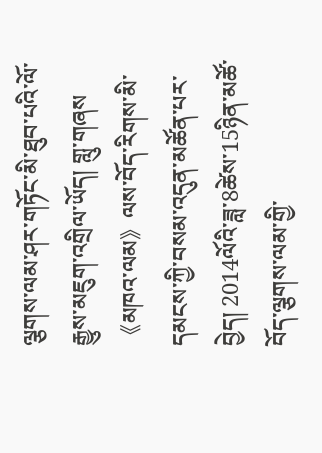ལྕགས་ལམ་ཤར་གཏོང་མི་ཐུབ་པའི་ལོ་རྒྱུས་མཇུག་འགྲིལ་ཡོད། གླུ་གཞས《མཁའ་ལམ》ལས་བོད་རིགས་མི་དམངས་ཀྱི་བསམ་འདུན་མཚོན་པར་བྱེད། 2014ལོའི་ཟླ་8ཚེས་15ཉིན་མཚོ་བོད་ལྕགས་ལམ་གྱི་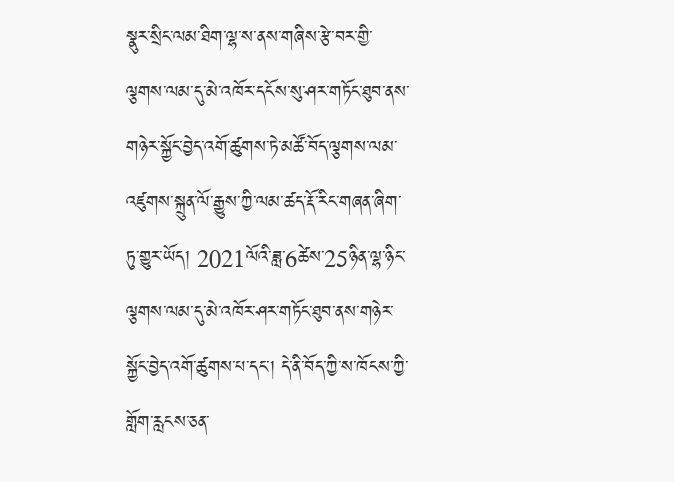སྣུར་སྲིང་ལམ་ཐིག་ལྷ་ས་ནས་གཞིས་རྩེ་བར་གྱི་ལྕགས་ལམ་དུ་མེ་འཁོར་དངོས་སུ་ཤར་གཏོང་ཐུབ་ནས་གཉེར་སྐྱོང་བྱེད་འགོ་ཚུགས་ཏེ་མཚོ་བོད་ལྕགས་ལམ་འཛུགས་སྐྲུན་ལོ་རྒྱུས་ཀྱི་ལམ་ཚད་རྡོ་རིང་གཞན་ཞིག་ཏུ་གྱུར་ཡོད། 2021ལོའི་ཟླ་6ཚེས་25ཉིན་ལྷ་ཉིང་ལྕགས་ལམ་དུ་མེ་འཁོར་ཤར་གཏོང་ཐུབ་ནས་གཉེར་སྐྱོང་བྱེད་འགོ་ཚུགས་པ་དང་། དེ་ནི་བོད་ཀྱི་ས་ཁོངས་ཀྱི་གློག་རླངས་ཅན་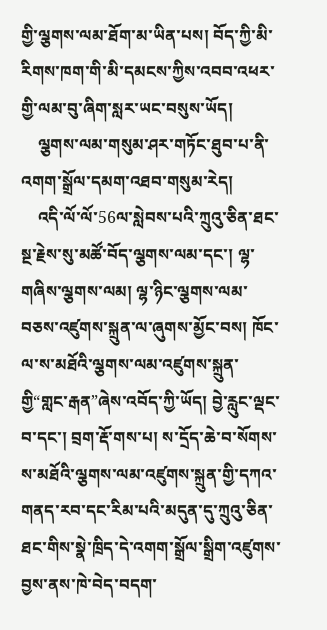གྱི་ལྕགས་ལམ་ཐོག་མ་ཡིན་པས། བོད་ཀྱི་མི་རིགས་ཁག་གི་མི་དམངས་ཀྱིས་འབབ་འཕར་གྱི་ལམ་བུ་ཞིག་སླར་ཡང་བསུས་ཡོད།
    ལྕགས་ལམ་གསུམ་ཤར་གཏོང་ཐུབ་པ་ནི་འགག་སྒྲོལ་དམག་འཐབ་གསུམ་རེད།
    འདི་ལོ་ལོ་56ལ་སླེབས་པའི་ཀྲུའུ་ཅིན་ཐང་སྔ་རྗེས་སུ་མཚོ་བོད་ལྕགས་ལམ་དང་། ལྷ་གཞིས་ལྕགས་ལམ། ལྷ་ཉིང་ལྕགས་ལམ་བཅས་འཛུགས་སྐྲུན་ལ་ཞུགས་མྱོང་བས། ཁོང་ལ་ས་མཐོའི་ལྕགས་ལམ་འཛུགས་སྐྲུན་གྱི“གླང་རྒན”ཞེས་འབོད་ཀྱི་ཡོད། བྱེ་རླུང་ལྡང་བ་དང་། བྲག་རྡོ་གས་པ། ས་དྲོད་ཆེ་བ་སོགས་ས་མཐོའི་ལྕགས་ལམ་འཛུགས་སྐྲུན་གྱི་དཀའ་གནད་རབ་དང་རིམ་པའི་མདུན་དུ་ཀྲུའུ་ཅིན་ཐང་གིས་སྣེ་ཁྲིད་དེ་འགག་སྒྲོལ་སྒྲིག་འཛུགས་བྱས་ནས་ཁེ་བེད་བདག་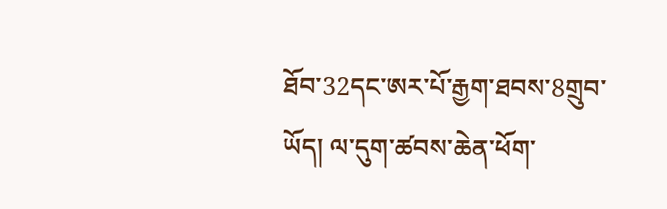ཐོབ་32དང་ཨར་པོ་རྒྱག་ཐབས་8གྲུབ་ཡོད། ལ་དུག་ཚབས་ཆེན་ཕོག་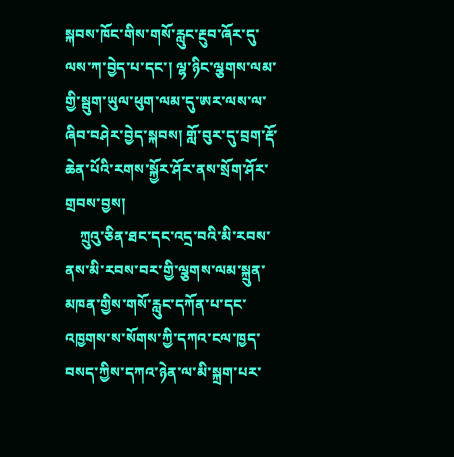སྐབས་ཁོང་གིས་གསོ་རླུང་རྔུབ་ཞོར་དུ་ལས་ཀ་བྱེད་པ་དང་། ལྷ་ཉིང་ལྕགས་ལམ་གྱི་སྦུག་ཡུལ་ཕུག་ལམ་དུ་ཨར་ལས་ལ་ཞིབ་བཤེར་བྱེད་སྐབས། གློ་བུར་དུ་བྲག་རྡོ་ཆེན་པོའི་རགས་སྐྱོར་ཤོར་ནས་སྲོག་ཤོར་གྲབས་བྱས།
    ཀྲུའུ་ཅིན་ཐང་དང་འདྲ་བའི་མི་རབས་ནས་མི་རབས་བར་གྱི་ལྕགས་ལམ་སྐྲུན་མཁན་གྱིས་གསོ་རླུང་དཀོན་པ་དང་འཁྱགས་ས་སོགས་ཀྱི་དཀའ་ངལ་ཁྱད་བསད་ཀྱིས་དཀའ་ཉེན་ལ་མི་སྐྲག་པར་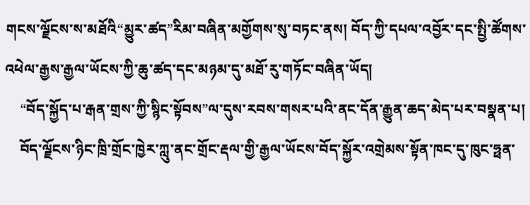གངས་ལྗོངས་ས་མཐོའི“མྱུར་ཚད”རིམ་བཞིན་མགྱོགས་སུ་བཏང་ནས། བོད་ཀྱི་དཔལ་འབྱོར་དང་སྤྱི་ཚོགས་འཕེལ་རྒྱས་རྒྱལ་ཡོངས་ཀྱི་ཆུ་ཚད་དང་མཉམ་དུ་མཐོ་རུ་གཏོང་བཞིན་ཡོད།
    “བོད་སྐྱོད་པ་རྒན་གྲས་ཀྱི་སྙིང་སྟོབས”ལ་དུས་རབས་གསར་པའི་ནང་དོན་རྒྱུན་ཆད་མེད་པར་བསྣན་པ།
    བོད་ལྗོངས་ཉིང་ཁྲི་གྲོང་ཁྱེར་ཀླུ་ནང་གྲོང་རྡལ་གྱི་རྒྱལ་ཡོངས་བོད་སྐྱོར་འགྲེམས་སྟོན་ཁང་དུ་ཁུང་ཧྥན་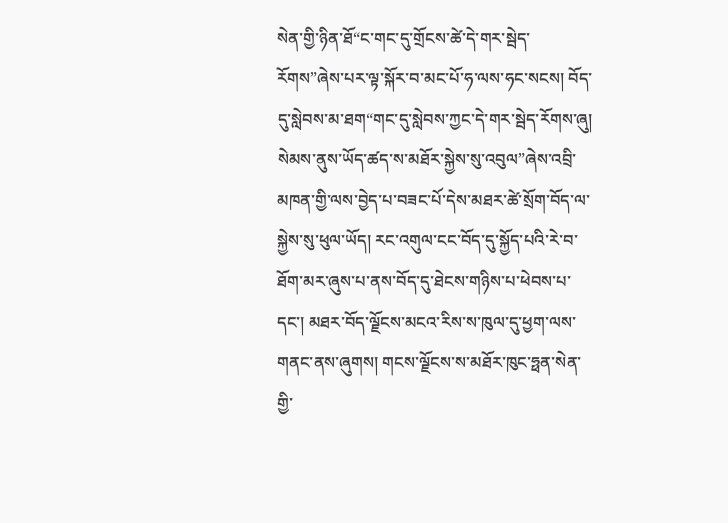སེན་གྱི་ཉིན་ཐོ“ང་གང་དུ་གྲོངས་ཚེ་དེ་གར་སྦེད་རོགས”ཞེས་པར་ལྟ་སྐོར་བ་མང་པོ་ཧ་ལས་ཧང་སངས། བོད་དུ་སླེབས་མ་ཐག“གང་དུ་སླེབས་ཀྱང་དེ་གར་སྦེད་རོགས་ཞུ། སེམས་ནུས་ཡོད་ཚད་ས་མཐོར་སྐྱེས་སུ་འབུལ”ཞེས་འབྲི་མཁན་གྱི་ལས་བྱེད་པ་བཟང་པོ་དེས་མཐར་ཚེ་སྲོག་བོད་ལ་སྐྱེས་སུ་ཕུལ་ཡོད། རང་འགུལ་ངང་བོད་དུ་སྐྱོད་པའི་རེ་བ་ཐོག་མར་ཞུས་པ་ནས་བོད་དུ་ཐེངས་གཉིས་པ་ཕེབས་པ་དང་། མཐར་བོད་ལྗོངས་མངའ་རིས་ས་ཁུལ་དུ་ཕྱག་ལས་གནང་ནས་ཞུགས། གངས་ལྗོངས་ས་མཐོར་ཁུང་ཧྥན་སེན་གྱི་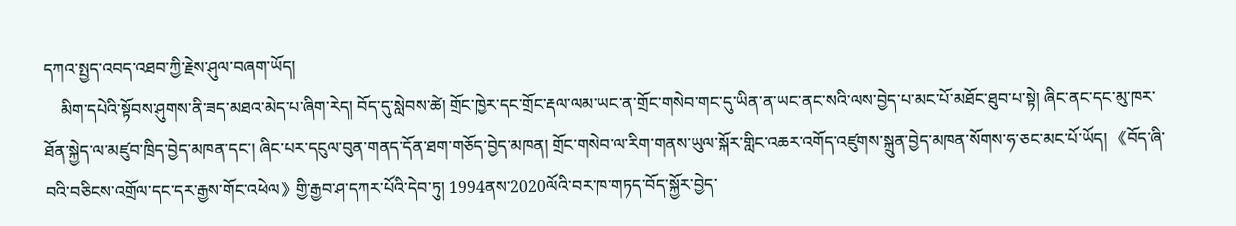དཀའ་སྤྱད་འབད་འཐབ་ཀྱི་རྗེས་ཤུལ་བཞག་ཡོད།
    མིག་དཔེའི་སྟོབས་ཤུགས་ནི་ཟད་མཐའ་མེད་པ་ཞིག་རེད། བོད་དུ་སླེབས་ཚེ། གྲོང་ཁྱེར་དང་གྲོང་རྡལ་ལམ་ཡང་ན་གྲོང་གསེབ་གང་དུ་ཡིན་ན་ཡང་ནང་སའི་ལས་བྱེད་པ་མང་པོ་མཐོང་ཐུབ་པ་སྟེ། ཞིང་ནང་དང་མུ་ཁར་ཐོན་སྐྱེད་ལ་མཛུབ་ཁྲིད་བྱེད་མཁན་དང་། ཞིང་པར་དངུལ་བུན་གནད་དོན་ཐག་གཅོད་བྱེད་མཁན། གྲོང་གསེབ་ལ་རིག་གནས་ཡུལ་སྐོར་གླིང་འཆར་འགོད་འཛུགས་སྐྲུན་བྱེད་མཁན་སོགས་ཧ་ཅང་མང་པོ་ཡོད། 《བོད་ཞི་བའི་བཅིངས་འགྲོལ་དང་དར་རྒྱས་གོང་འཕེལ》གྱི་རྒྱབ་ཤ་དཀར་པོའི་དེབ་ཏུ། 1994ནས་2020ལོའི་བར་ཁ་གཏད་བོད་སྐྱོར་བྱེད་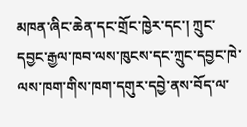མཁན་ཞིང་ཆེན་དང་གྲོང་ཁྱེར་དང་། ཀྲུང་དབྱང་རྒྱལ་ཁབ་ལས་ཁུངས་དང་ཀྲུང་དབྱང་ཁེ་ལས་ཁག་གིས་ཁག་དགུར་དབྱེ་ནས་བོད་ལ་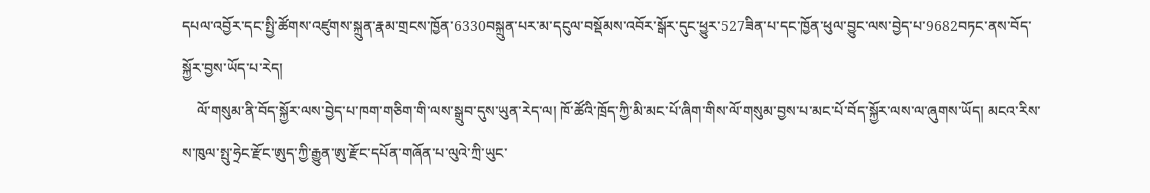དཔལ་འབྱོར་དང་སྤྱི་ཚོགས་འཛུགས་སྐྲུན་རྣམ་གྲངས་ཁྱོན་6330བསྐྲུན་པར་མ་དངུལ་བསྡོམས་འབོར་སྒོར་དུང་ཕྱུར་527ཟིན་པ་དང་ཁྱོན་ཕུལ་བྱུང་ལས་བྱེད་པ་9682བཏང་ནས་བོད་སྐྱོར་བྱས་ཡོད་པ་རེད།
    ལོ་གསུམ་ནི་བོད་སྐྱོར་ལས་བྱེད་པ་ཁག་གཅིག་གི་ལས་སྒྲུབ་དུས་ཡུན་རེད་ལ། ཁོ་ཚོའི་ཁྲོད་ཀྱི་མི་མང་པོ་ཞིག་གིས་ལོ་གསུམ་བྱས་པ་མང་པོ་བོད་སྐྱོར་ལས་ལ་ཞུགས་ཡོད། མངའ་རིས་ས་ཁུལ་སྤུ་ཧྲེང་རྫོང་ཨུད་ཀྱི་རྒྱུན་ཨུ་རྫོང་དཔོན་གཞོན་པ་ལུའེ་ཀྲི་ཡུང་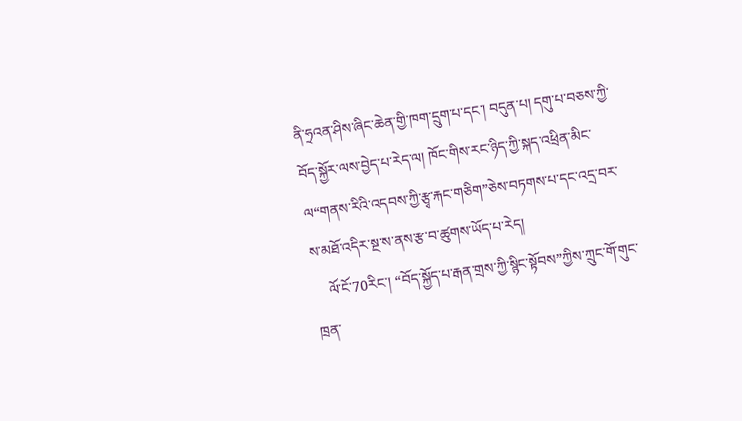ནི་ཧྲའན་ཤིས་ཞིང་ཆེན་གྱི་ཁག་དྲུག་པ་དང་། བདུན་པ། དགུ་པ་བཅས་ཀྱི་བོད་སྐྱོར་ལས་བྱེད་པ་རེད་ལ། ཁོང་གིས་རང་ཉིད་ཀྱི་སྐད་འཕྲིན་མིང་ལ“གནས་རིའི་འདབས་ཀྱི་རྩྭ་རྐང་གཅིག”ཅེས་བཏགས་པ་དང་འདྲ་བར་ས་མཐོ་འདིར་སྔ་ས་ནས་རྩ་བ་ཚུགས་ཡོད་པ་རེད།
    ལོ་ངོ་70རིང་། “བོད་སྐྱོད་པ་རྒན་གྲས་ཀྱི་སྙིང་སྟོབས”ཀྱིས་ཀྲུང་གོ་གུང་ཁྲན་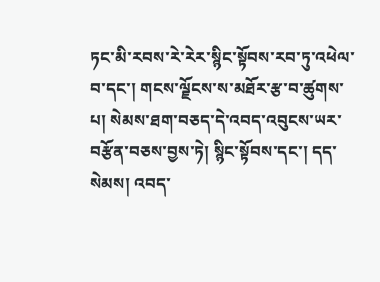ཏང་མི་རབས་རེ་རེར་སྙིང་སྟོབས་རབ་ཏུ་འཕེལ་བ་དང་། གངས་ལྗོངས་ས་མཐོར་རྩ་བ་ཚུགས་པ། སེམས་ཐག་བཅད་དེ་འབད་འབུངས་ཡར་བརྩོན་བཅས་བྱས་ཏེ། སྙིང་སྟོབས་དང་། དད་སེམས། འབད་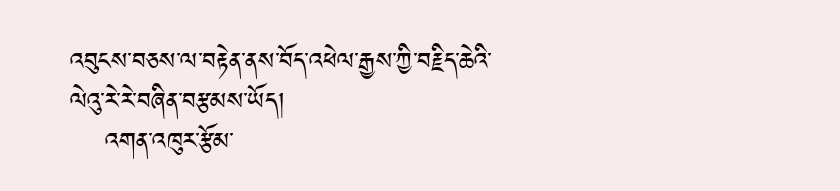འབུངས་བཅས་ལ་བརྟེན་ནས་བོད་འཕེལ་རྒྱས་ཀྱི་བརྗིད་ཆེའི་ལེའུ་རེ་རེ་བཞིན་བརྩམས་ཡོད།
    འགན་འཁུར་རྩོམ་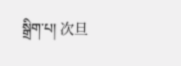སྒྲིག་པ། 次旦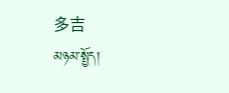多吉
མཉམ་སྤྱོད།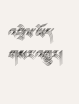འབྲེལ་ཡོད་གསར་འགྱུར།